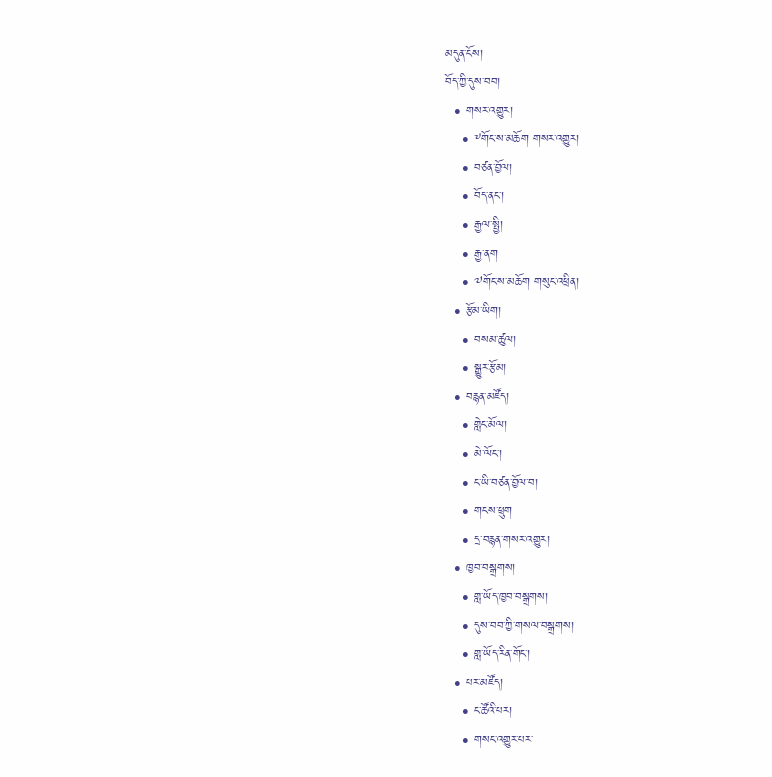མདུན་ངོས།
བོད་ཀྱི་དུས་བབ།
  • གསར་འགྱུར།
    • ༸གོང་ས་མཆོག གསར་འགྱུར།
    • བཙན་བྱོལ།
    • བོད་ནང་།
    • རྒྱལ་སྤྱི།
    • རྒྱ་ནག
    • ༧གོང་ས་མཆོག གསུང་འཕྲིན།
  • རྩོམ་ཡིག།
    • བསམ་ཚུལ།
    • སྒྱུར་རྩོམ།
  • བརྙན་མཛོད།
    • གླེང་མོལ།
    • མེ་ལོང་།
    • ང་ཡི་བཙན་བྱོལ་བ།
    • གངས་ཕྲུག
    • དྲ་བརྙན་གསར་འགྱུར།
  • ཁྱབ་བསྒྲགས།
    • གླ་ཡོད་ཁྱབ་བསྒྲགས།
    • དུས་བབ་ཀྱི་གསལ་བསྒྲགས།
    • གླ་ཡོད་རིན་གོང་།
  • པར་མཛོད།
    • ང་ཚོའི་པར།
    • གསང་འགྱུར་པར་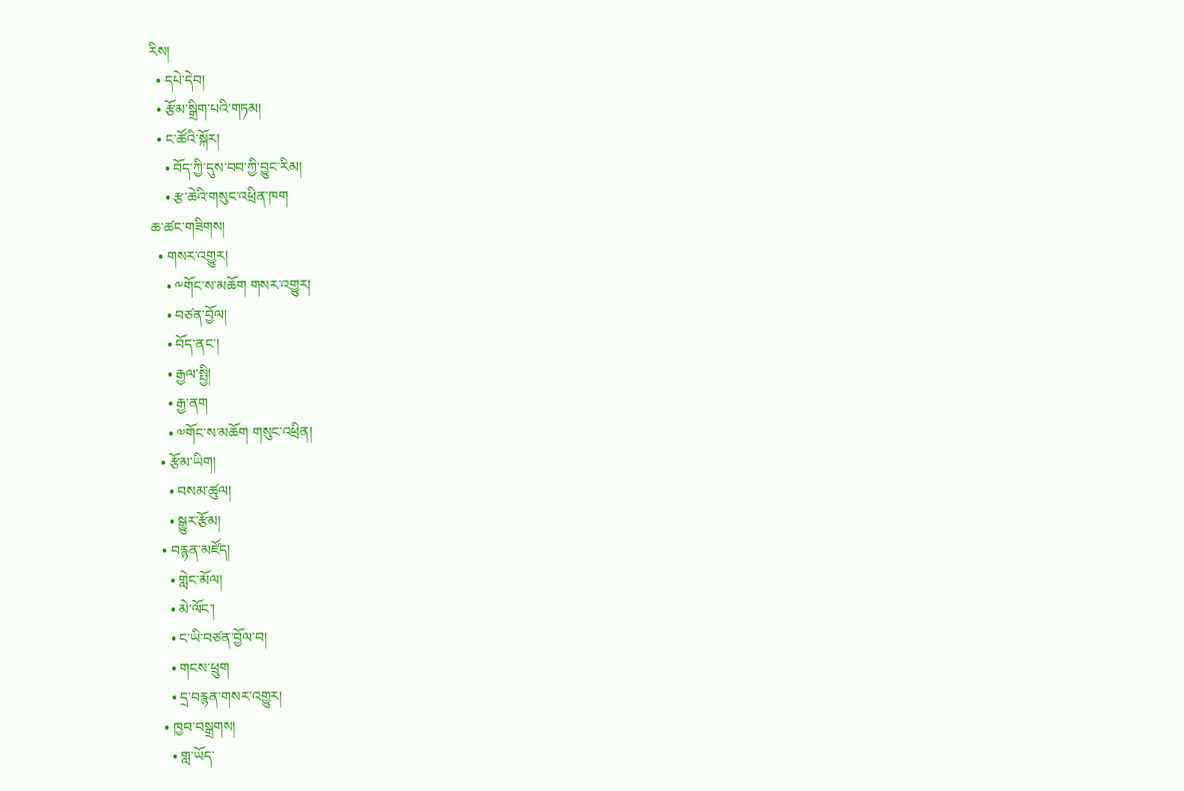རིས།
  • དཔེ་དེབ།
  • རྩོམ་སྒྲིག་པའི་གཏམ།
  • ང་ཚོའི་སྐོར།
    • བོད་ཀྱི་དུས་བབ་ཀྱི་བྱུང་རིམ།
    • རྩ་ཆེའི་གསུང་འཕྲིན་ཁག
ཆ་ཚང་གཟིགས།
  • གསར་འགྱུར།
    • ༸གོང་ས་མཆོག གསར་འགྱུར།
    • བཙན་བྱོལ།
    • བོད་ནང་།
    • རྒྱལ་སྤྱི།
    • རྒྱ་ནག
    • ༧གོང་ས་མཆོག གསུང་འཕྲིན།
  • རྩོམ་ཡིག།
    • བསམ་ཚུལ།
    • སྒྱུར་རྩོམ།
  • བརྙན་མཛོད།
    • གླེང་མོལ།
    • མེ་ལོང་།
    • ང་ཡི་བཙན་བྱོལ་བ།
    • གངས་ཕྲུག
    • དྲ་བརྙན་གསར་འགྱུར།
  • ཁྱབ་བསྒྲགས།
    • གླ་ཡོད་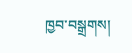ཁྱབ་བསྒྲགས།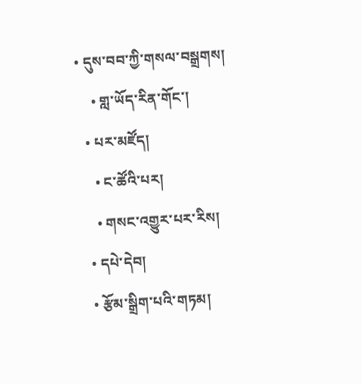• དུས་བབ་ཀྱི་གསལ་བསྒྲགས།
    • གླ་ཡོད་རིན་གོང་།
  • པར་མཛོད།
    • ང་ཚོའི་པར།
    • གསང་འགྱུར་པར་རིས།
  • དཔེ་དེབ།
  • རྩོམ་སྒྲིག་པའི་གཏམ།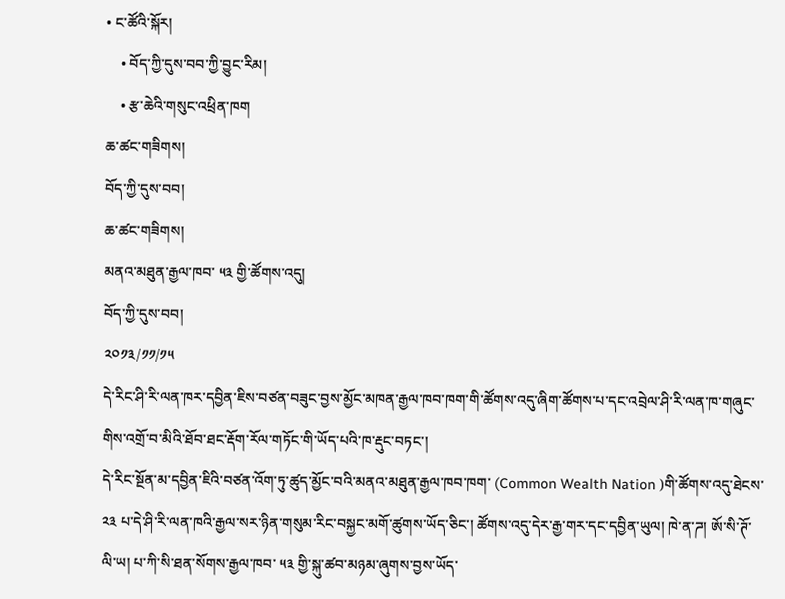• ང་ཚོའི་སྐོར།
    • བོད་ཀྱི་དུས་བབ་ཀྱི་བྱུང་རིམ།
    • རྩ་ཆེའི་གསུང་འཕྲིན་ཁག
ཆ་ཚང་གཟིགས།
བོད་ཀྱི་དུས་བབ།
ཆ་ཚང་གཟིགས།
མནའ་མཐུན་རྒྱལ་ཁབ་ ༥༣ གྱི་ཚོགས་འདུ།
བོད་ཀྱི་དུས་བབ།
༢༠༡༣/༡༡/༡༥
དེ་རིང་ཤི་རི་ལན་ཁར་དབྱིན་ཇིས་བཙན་བཟུང་བྱས་མྱོང་མཁན་རྒྱལ་ཁབ་ཁག་གི་ཚོགས་འདུ་ཞིག་ཚོགས་པ་དང་འབྲེལ་ཤི་རི་ལན་ཁ་གཞུང་གིས་འགྲོ་བ་མིའི་ཐོབ་ཐང་རྡོག་རོལ་གཏོང་གི་ཡོད་པའི་ཁ་རྡུང་བཏང་།
དེ་རིང་སྔོན་མ་དབྱིན་ཇིའི་བཙན་འོག་ཏུ་ཚུད་མྱོང་བའི་མནའ་མཐུན་རྒྱལ་ཁབ་ཁག་ (Common Wealth Nation )གི་ཚོགས་འདུ་ཐེངས་ ༢༣ པ་དེ་ཤི་རི་ལན་ཁའི་རྒྱལ་སར་ཉིན་གསུམ་རིང་བསྐྱང་མགོ་ཚུགས་ཡོད་ཅིང་། ཚོགས་འདུ་དེར་རྒྱ་གར་དང་དབྱིན་ཡུལ། ཁེ་ན་ཌ། ཨོ་སི་ཊོ་ལི་ཡ། པ་ཀི་སི་ཐན་སོགས་རྒྱལ་ཁབ་ ༥༣ གྱི་སྐུ་ཚབ་མཉམ་ཞུགས་བྱས་ཡོད་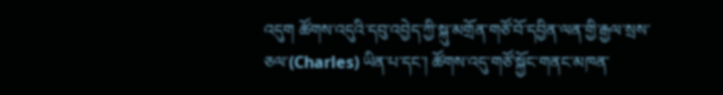འདུག ཚོགས་འདུའི་དབུ་འབྱེད་ཀྱི་སྐུ་མགྲོན་གཙོ་བོ་དབྱིན་ལན་གྱི་རྒྱལ་སྲས་ཅལ་(Charles) ཡིན་པ་དང་། ཚོགས་འདུ་གཙོ་སྐྱོང་གནང་མཁན་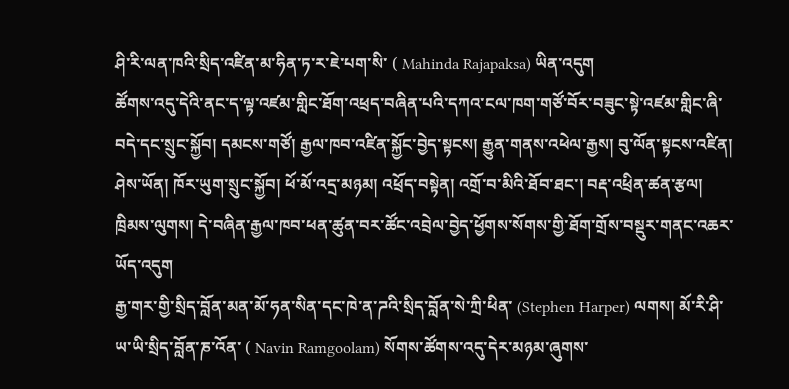ཤི་རི་ལན་ཁའི་སྲིད་འཛིན་མ་ཧིན་ཏ་ར་ཇེ་པག་སི་ ( Mahinda Rajapaksa) ཡིན་འདུག
ཚོགས་འདུ་དེའི་ནང་ད་ལྟ་འཛམ་གླིང་ཐོག་འཕྲད་བཞིན་པའི་དཀའ་ངལ་ཁག་གཙོ་བོར་བཟུང་སྟེ་འཛམ་གླིང་ཞི་བདེ་དང་སྲུང་སྐྱོབ། དམངས་གཙོ། རྒྱལ་ཁབ་འཛིན་སྐྱོང་བྱེད་སྟངས། རྒྱུན་གནས་འཕེལ་རྒྱས། བུ་ལོན་སྟངས་འཛིན། ཤེས་ཡོན། ཁོར་ཡུག་སྲུང་སྐྱོབ། ཕོ་མོ་འདྲ་མཉམ། འཕྲོད་བསྟེན། འགྲོ་བ་མིའི་ཐོབ་ཐང་། བརྡ་འཕྲིན་ཚན་རྩལ། ཁྲིམས་ལུགས། དེ་བཞིན་རྒྱལ་ཁབ་ཕན་ཚུན་བར་ཚོང་འབྲེལ་བྱེད་ཕྱོགས་སོགས་གྱི་ཐོག་གྲོས་བསྡུར་གནང་འཆར་ཡོད་འདུག
རྒྱ་གར་གྱི་སྲིད་བློན་མན་མོ་ཧན་སིན་དང་ཁེ་ན་ཌའི་སྲིད་བློན་སེ་ཀྲི་ཕིན་ (Stephen Harper) ལགས། མོ་རི་ཤི་ཡ་ཡི་སྲིད་བློན་ཎ་འོན་ ( Navin Ramgoolam) སོགས་ཚོགས་འདུ་དེར་མཉམ་ཞུགས་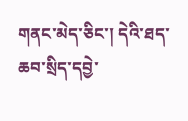གནང་མེད་ཅིང་། དེའི་ཐད་ཆབ་སྲིད་དབྱེ་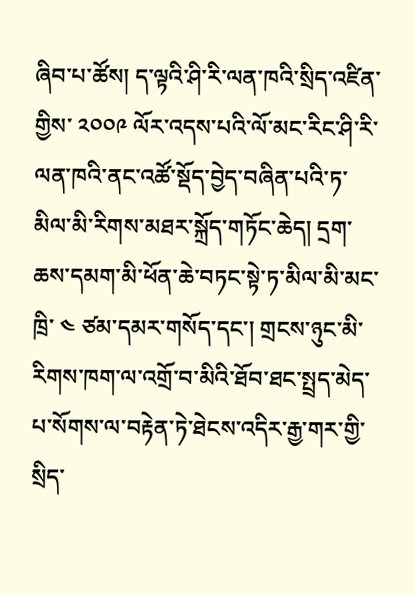ཞིབ་པ་ཚོས། ད་ལྟའི་ཤི་རི་ལན་ཁའི་སྲིད་འཛིན་གྱིས་ ༢༠༠༩ ལོར་འདས་པའི་ལོ་མང་རིང་ཤི་རི་ལན་ཁའི་ནང་འཚོ་སྡོད་བྱེད་བཞིན་པའི་ཏ་མིལ་མི་རིགས་མཐར་སྐྲོད་གཏོང་ཆེད། དྲག་ཆས་དམག་མི་ཕོན་ཆེ་བཏང་སྟེ་ཏ་མིལ་མི་མང་ཁྲི་ ༤ ཙམ་དམར་གསོད་དང་། གྲངས་ཉུང་མི་རིགས་ཁག་ལ་འགྲོ་བ་མིའི་ཐོབ་ཐང་སྤྲད་མེད་པ་སོགས་ལ་བརྟེན་ཏེ་ཐེངས་འདིར་རྒྱ་གར་གྱི་སྲིད་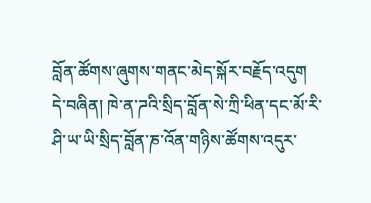བློན་ཚོགས་ཞུགས་གནང་མེད་སྐོར་བརྗོད་འདུག
དེ་བཞིན། ཁེ་ན་ཌའི་སྲིད་བློན་སེ་ཀྲི་ཕིན་དང་མོ་རི་ཤི་ཡ་ཡི་སྲིད་བློན་ཎ་འོན་གཉིས་ཚོགས་འདུར་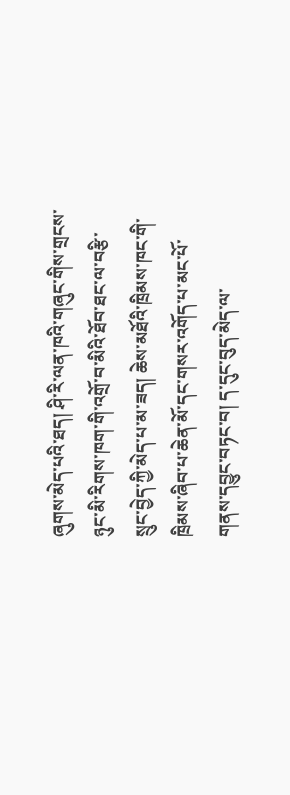ཞུགས་མེད་པའི་ཐད། ཤི་རི་ལན་ཁའི་གཞུང་གིས་གྲངས་ཉུང་མི་རིགས་ཁག་གི་འགྲོ་བ་མིའི་ཐོབ་ཐང་ལ་བརྩི་སྲུང་བྱེད་ཀྱི་མེད་པ་མ་ཟད། ཆེས་མཐོའི་ཁྲིམས་ཁང་གི་ཁྲིམས་ཞིབ་པ་ཆེན་མོ་དང་གསར་འགོད་པ་མང་པོ་གནས་དབྱུང་བཏང་བ། ད་དུང་བུད་མེད་ལ་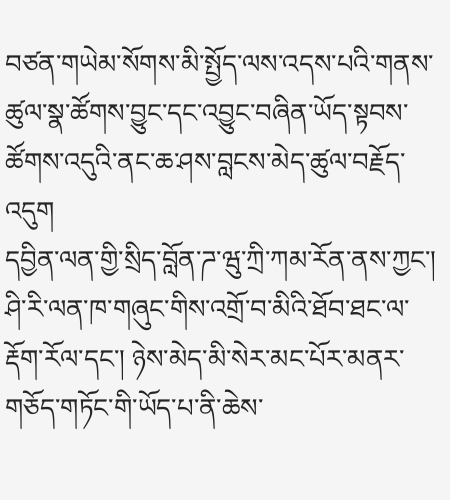བཙན་གཡེམ་སོགས་མི་སྤྱོད་ལས་འདས་པའི་གནས་ཚུལ་སྣ་ཚོགས་བྱུང་དང་འབྱུང་བཞིན་ཡོད་སྟབས་ཚོགས་འདུའི་ནང་ཆ་ཤས་བླངས་མེད་ཚུལ་བརྗོད་འདུག
དབྱིན་ལན་གྱི་སྲིད་བློན་ཌ་ཝུ་ཀྲི་ཀམ་རོན་ནས་ཀྱང་། ཤི་རི་ལན་ཁ་གཞུང་གིས་འགྲོ་བ་མིའི་ཐོབ་ཐང་ལ་རྡོག་རོལ་དང་། ཉེས་མེད་མི་སེར་མང་པོར་མནར་གཅོད་གཏོང་གི་ཡོད་པ་ནི་ཆེས་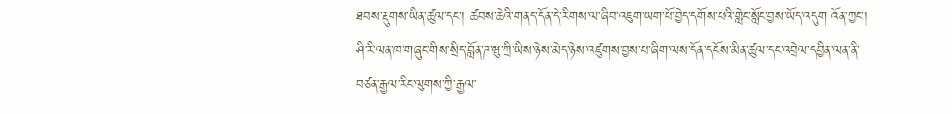ཐབས་རྡུགས་ཡིན་ཚུལ་དང་། ཚབས་ཆེའི་གནད་དོན་དེ་རིགས་ལ་ཞིབ་འཇུག་ཡག་པོ་བྱེད་དགོས་པའི་གླེང་སློང་བྱས་ཡོད་འདུག འོན་ཀྱང་། ཤི་རི་ལན་ཁ་གཞུང་གིས་སྲིད་བློན་ཌ་ཝུ་ཀྲི་ཡིས་ཉེས་མེད་ཉེས་འཛུགས་བྱས་པ་ཞིག་ལས་དོན་དངོས་མིན་ཚུལ་དང་འབྲེལ་དབྱིན་ལན་ནི་བཙན་རྒྱལ་རིང་ལུགས་ཀྱི་རྒྱལ་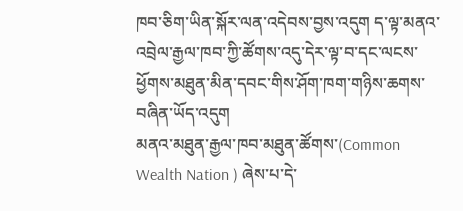ཁབ་ཅིག་ཡིན་སྐོར་ལན་འདེབས་བྱས་འདུག ད་ལྟ་མནའ་འབྲེལ་རྒྱལ་ཁབ་ཀྱི་ཚོགས་འདུ་དེར་ལྟ་བ་དང་ལངས་ཕྱོགས་མཐུན་མིན་དབང་གིས་ཤོག་ཁག་གཉིས་ཆགས་བཞིན་ཡོད་འདུག
མནའ་མཐུན་རྒྱལ་ཁབ་མཐུན་ཚོགས་(Common Wealth Nation ) ཞེས་པ་དེ་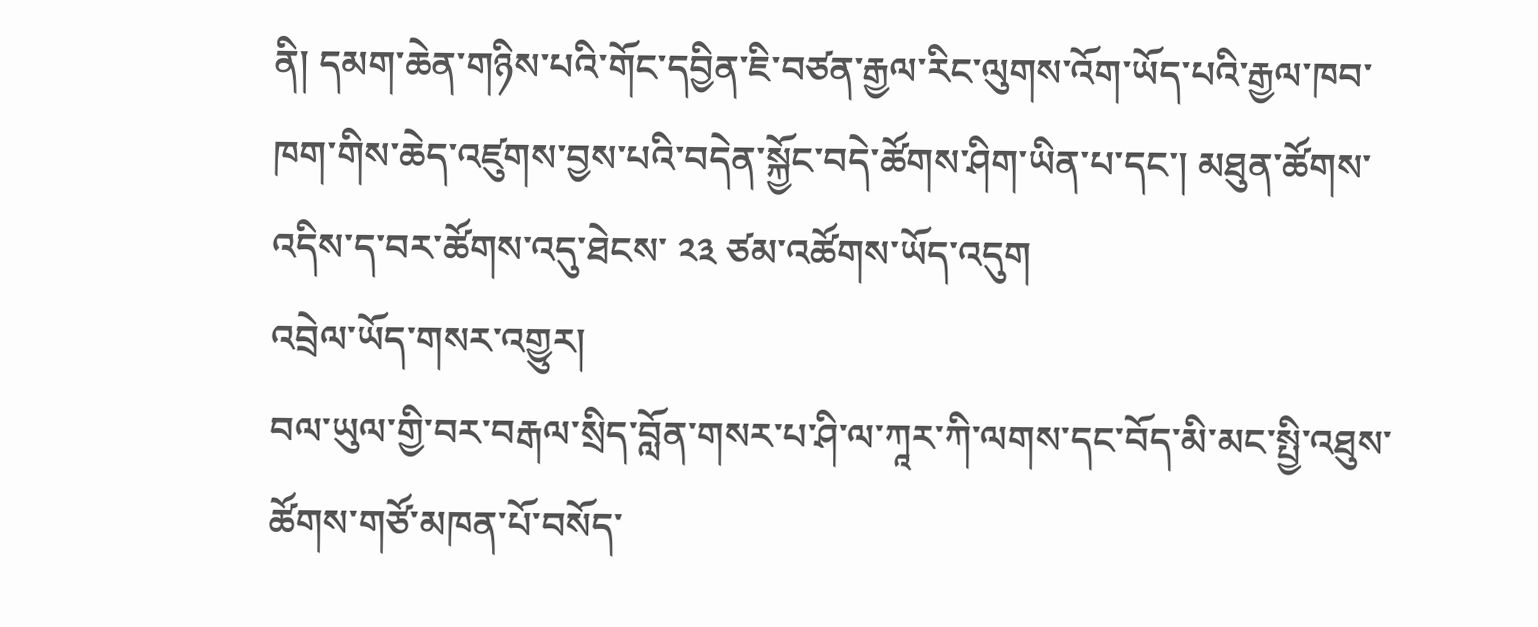ནི། དམག་ཆེན་གཉིས་པའི་གོང་དབྱིན་ཇི་བཙན་རྒྱལ་རིང་ལུགས་འོག་ཡོད་པའི་རྒྱལ་ཁབ་ཁག་གིས་ཆེད་འཛུགས་བྱས་པའི་བདེན་སྐྱོང་བདེ་ཚོགས་ཤིག་ཡིན་པ་དང་། མཐུན་ཚོགས་འདིས་ད་བར་ཚོགས་འདུ་ཐེངས་ ༢༣ ཙམ་འཚོགས་ཡོད་འདུག
འབྲེལ་ཡོད་གསར་འགྱུར།
བལ་ཡུལ་གྱི་བར་བརྒལ་སྲིད་བློན་གསར་པ་ཤི་ལ་ཀཱར་ཀི་ལགས་དང་བོད་མི་མང་སྤྱི་འཐུས་ཚོགས་གཙོ་མཁན་པོ་བསོད་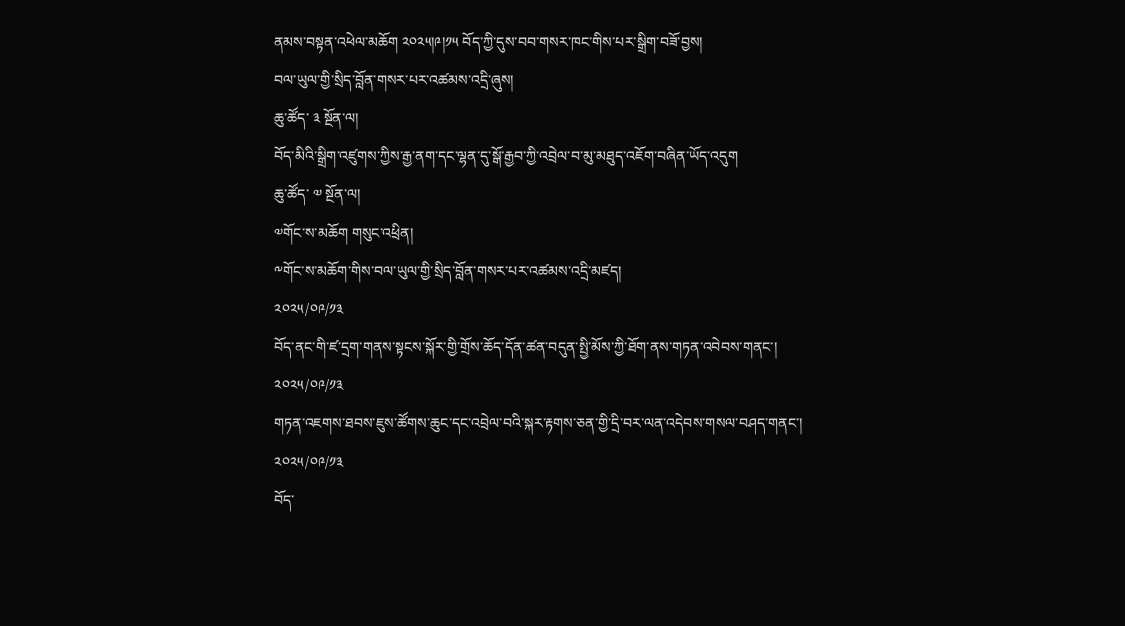ནམས་བསྟན་འཕེལ་མཆོག ༢༠༢༥།༩།༡༥ བོད་ཀྱི་དུས་བབ་གསར་ཁང་གིས་པར་སྒྲིག་བཟོ་བྱས།
བལ་ཡུལ་གྱི་སྲིད་བློན་གསར་པར་འཚམས་འདྲི་ཞུས།
ཆུ་ཚོད་ ༣ སྔོན་ལ།
བོད་མིའི་སྒྲིག་འཛུགས་ཀྱིས་རྒྱ་ནག་དང་ལྷན་དུ་སྒོ་རྒྱབ་ཀྱི་འབྲེལ་བ་མུ་མཐུད་འཇོག་བཞིན་ཡོད་འདུག
ཆུ་ཚོད་ ༧ སྔོན་ལ།
༧གོང་ས་མཆོག གསུང་འཕྲིན།
༸གོང་ས་མཆོག་གིས་བལ་ཡུལ་གྱི་སྲིད་བློན་གསར་པར་འཚམས་འདྲི་མཛད།
༢༠༢༥/༠༩/༡༣
བོད་ནང་གི་ཛ་དྲག་གནས་སྟངས་སྐོར་གྱི་གྲོས་ཆོད་དོན་ཚན་བདུན་སྤྱི་མོས་ཀྱི་ཐོག་ནས་གཏན་འབེབས་གནང་།
༢༠༢༥/༠༩/༡༣
གཏན་འཇགས་ཐབས་ཇུས་ཚོགས་ཆུང་དང་འབྲེལ་བའི་སྐར་རྟགས་ཅན་གྱི་དྲི་བར་ལན་འདེབས་གསལ་བཤད་གནང་།
༢༠༢༥/༠༩/༡༣
བོད་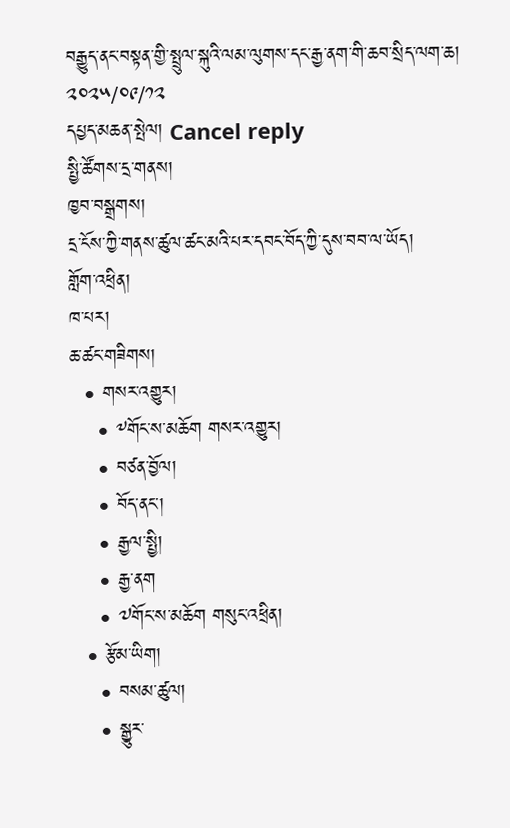བརྒྱུད་ནང་བསྟན་གྱི་སྤྲུལ་སྐུའི་ལམ་ལུགས་དང་རྒྱ་ནག་གི་ཆབ་སྲིད་ལག་ཆ།
༢༠༢༥/༠༩/༡༢
དཔྱད་མཆན་སྤེལ། Cancel reply
སྤྱི་ཚོགས་དྲ་གནས།
ཁྱབ་བསྒྲགས།
དྲ་ངོས་ཀྱི་གནས་ཚུལ་ཚང་མའི་པར་དབང་བོད་ཀྱི་དུས་བབ་ལ་ཡོད།
གློག་འཕྲིན།
ཁ་པར།
ཆ་ཚང་གཟིགས།
  • གསར་འགྱུར།
    • ༸གོང་ས་མཆོག གསར་འགྱུར།
    • བཙན་བྱོལ།
    • བོད་ནང་།
    • རྒྱལ་སྤྱི།
    • རྒྱ་ནག
    • ༧གོང་ས་མཆོག གསུང་འཕྲིན།
  • རྩོམ་ཡིག།
    • བསམ་ཚུལ།
    • སྒྱུར་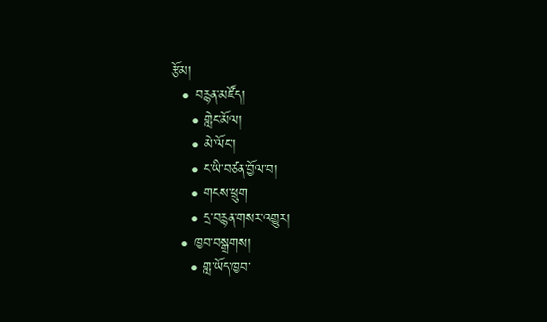རྩོམ།
  • བརྙན་མཛོད།
    • གླེང་མོལ།
    • མེ་ལོང་།
    • ང་ཡི་བཙན་བྱོལ་བ།
    • གངས་ཕྲུག
    • དྲ་བརྙན་གསར་འགྱུར།
  • ཁྱབ་བསྒྲགས།
    • གླ་ཡོད་ཁྱབ་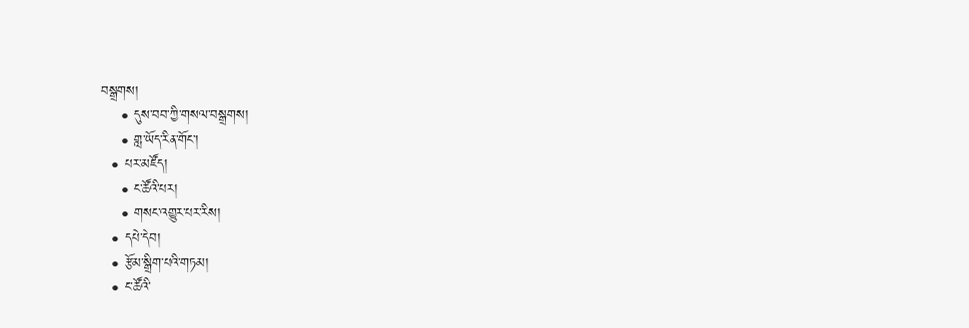བསྒྲགས།
    • དུས་བབ་ཀྱི་གསལ་བསྒྲགས།
    • གླ་ཡོད་རིན་གོང་།
  • པར་མཛོད།
    • ང་ཚོའི་པར།
    • གསང་འགྱུར་པར་རིས།
  • དཔེ་དེབ།
  • རྩོམ་སྒྲིག་པའི་གཏམ།
  • ང་ཚོའི་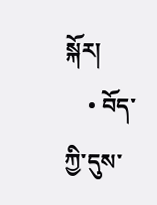སྐོར།
    • བོད་ཀྱི་དུས་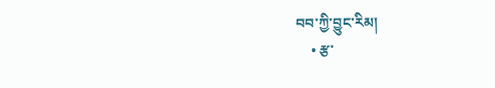བབ་ཀྱི་བྱུང་རིམ།
    • རྩ་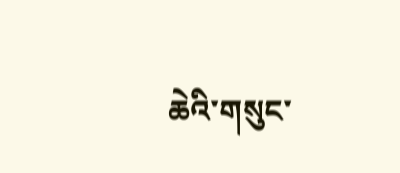ཆེའི་གསུང་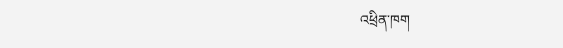འཕྲིན་ཁག